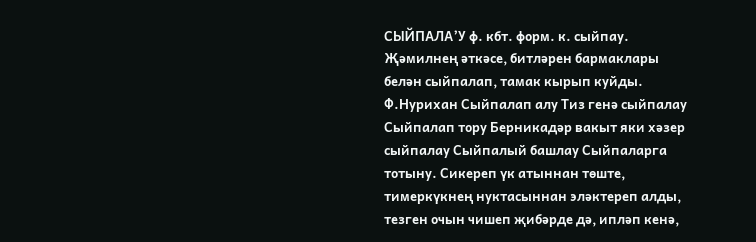СЫЙПАЛА’У ф. кбт. форм. к. сыйпау. Җәмилнең әткәсе, битләрен бармаклары белән сыйпалап, тамак кырып куйды. Ф.Нурихан Сыйпалап алу Тиз генә сыйпалау Сыйпалап тору Берникадәр вакыт яки хәзер сыйпалау Сыйпалый башлау Сыйпаларга тотыну. Сикереп үк атыннан төште, тимеркүкнең нуктасыннан эләктереп алды, тезген очын чишеп җибәрде дә, ипләп кенә,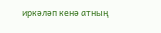иркәләп кенә атның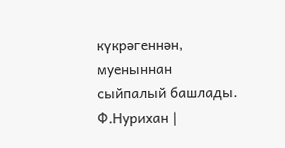күкрәгеннән, муеныннан сыйпалый башлады. Ф.Нурихан |